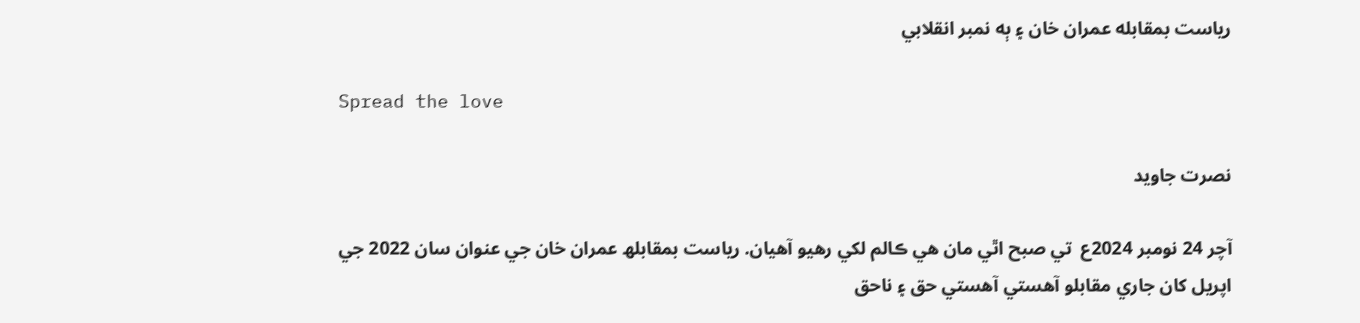رياست بمقابله عمران خان ۽ ٻه نمبر انقلابي

Spread the love

نصرت جاويد

آچر 24 نومبر 2024ع  تي صبح اٿي مان ھي ڪالم لکي رهيو آهيان. رياست بمقابلھ عمران خان جي عنوان سان 2022 جي اپريل کان جاري مقابلو آھستي آھستي حق ۽ ناحق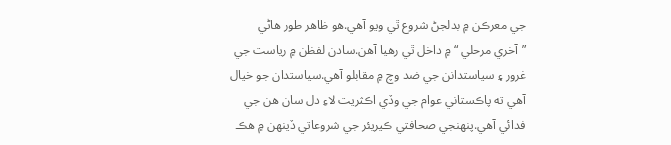جي معرڪن ۾ بدلجڻ شروع ٿي ويو آھي.ھو ظاھر طور ھاڻي ”آخري مرحلي “ ۾ داخل ٿي رھيا آھن.سادن لفظن ۾ رياست جي غرور ۽ سياستدانن جي ضد وچ ۾ مقابلو آھي.سياستدان جو خيال آهي ته پاڪستاني عوام جي وڏي اڪثريت لاءِ دل سان ھن جي فدائي آهي.پنهنجي صحافتي ڪيريئر جي شروعاتي ڏينهن ۾ ھڪ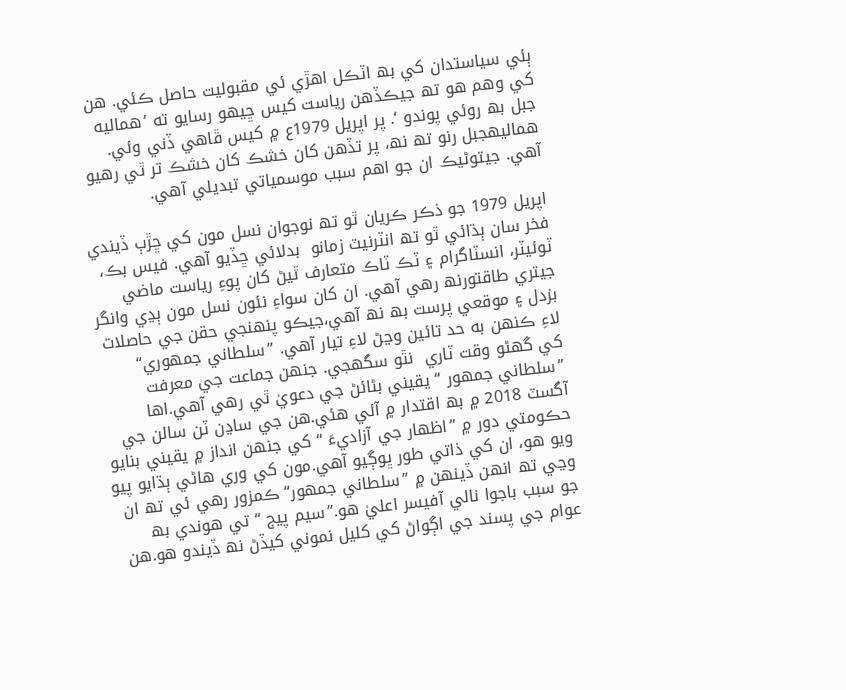ٻئي سياستدان کي بھ اٽڪل اھڙي ئي مقبوليت حاصل ڪئي. هن کي وھم ھو تھ جيڪڏهن رياست کيس ڇيھو رسايو ته ’هماليه جبل بھ روئي پوندو ‘. پر اپريل 1979ع ۾ کيس ڦاھي ڏني وئي. هماليهجبل رنو تھ نھ، پر تڏھن کان خشڪ کان خشڪ تر ٿي رھيو آھي. جيتوڻيڪ ان جو اهم سبب موسمياتي تبديلي آهي.

اپريل 1979 جو ذڪر ڪريان ٿو تھ نوجوان نسل مون کي ڇڙٻ ڏيندي فخر سان ٻڌائي ٿو تھ انٽرنيٽ زمانو  بدلائي ڇڏيو آهي. فيس بڪ، ٽوئيٽر، انسٽاگرام ۽ ٽڪ ٽاڪ متعارف ٿيڻ کان پوءِ رياست ماضي جيتري طاقتورنھ رھي آھي. ان کان سواءِ نئون نسل مون ٻڍي وانگر بزدل ۽ موقعي پرست بھ نھ آھي،جيڪو پنهنجي حقن جي حاصلات لاءِ ڪنهن به حد تائين وڃڻ لاءِ تيار آهي. ”سلطاني جمھوري“   کي گهڻو وقت ٽاري  نٿو سگهجي. جنهن جماعت جي معرفت ”سلطاني جمھور “ يقيني بڻائڻ جي دعويٰ ٿي رھي آھي.اھا آگسٽ 2018 ۾ بھ اقتدار ۾ آئي ھئي.ھن جي ساڍن ٽن سالن جي حڪومتي دور ۾ ”اظھار جي آزاديءَ “ کي جنھن انداز ۾ يقيني بنايو ويو ھو، ان کي ذاتي طور ڀوڳيو آھي.مون کي وري ھاڻي ٻڌايو پيو وڃي تھ انھن ڏينھن ۾ ”سلطاني جمھور“ ڪمزور رھي ئي تھ ان جو سبب باجوا نالي آفيسر اعليٰ ھو.”سيم پيج “ تي ھوندي بھ عوام جي پسند جي اڳواڻ کي کليل نموني کيڏڻ نھ ڏيندو ھو.ھن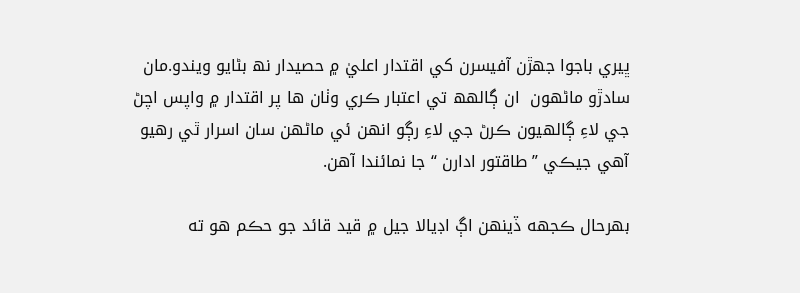ڀيري باجوا جھڙن آفيسرن کي اقتدار اعليٰ ۾ حصيدار نھ بڻايو ويندو.مان سادڙو ماڻھون  ان ڳالھھ تي اعتبار ڪري وٺان ھا پر اقتدار ۾ واپس اچڻ جي لاءِ ڳالھيون ڪرڻ جي لاءِ رڳو انھن ئي ماڻھن سان اسرار ٿي رھيو آھي جيڪي ”طاقتور ادارن “ جا نمائندا آھن.

بھرحال ڪجهه ڏينهن اڳ اڊيالا جيل ۾ قيد قائد جو حڪم هو ته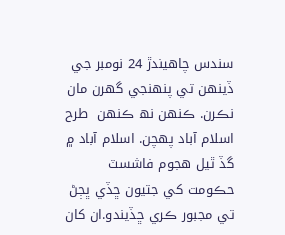سندس چاھيندڙ 24 نومبر جي ڏينھن تي پنھنجي گھرن مان نڪرن. ڪنهن نھ ڪنھن  طرح اسلام آباد پهچن. اسلام آباد ۾ گڏ ٿيل هجوم فاشسٽ حڪومت کي جتيون ڇڏي ڀڄڻ تي مجبور ڪري ڇڏيندو.ان کان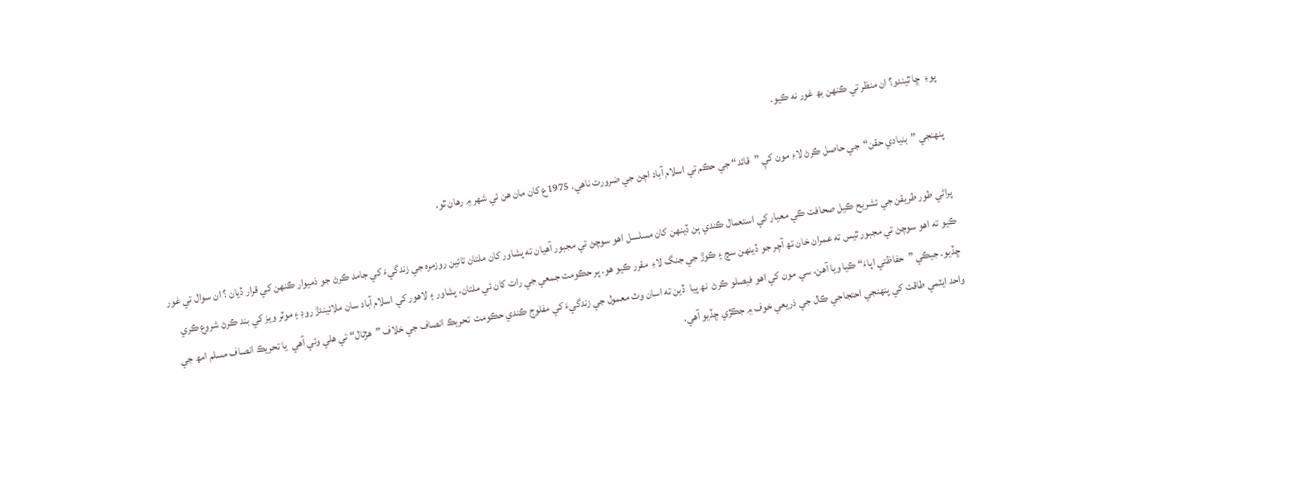پوءِ  ڇا ٿيندو؟ ان منظر تي ڪنھن بھ غور نه ڪيو.

پنهنجي ”بنيادي حقن“  جي حاصل ڪرڻ لاءِ مون کيِ ”قائد“ جي حڪم تي اسلام آباد اچڻ جي ضرورت ناهي. 1975ع کان مان ھن ئي شھر ۾ رھان ٿو.

پراڻي طور طريقن جي تشريح ڪيل صحافت ڪي معيار کي استعمال ڪندي ٻن ڏينهن کان مسلسل اهو سوچڻ تي مجبور آهيان ته پشاور کان ملتان تائين روزمره جي زندگيءَ کي جامد ڪرڻ جو ذميوار ڪنھن کي قرار ڏيان ؟ ان سوال تي غور ڪيو ته اھو سوچڻ تي مجبور ٿيس ته عمران خان تھ آچر جو ڏينھن سچ ۽ ڪوڙ جي جنگ لاءِ  مقرر ڪيو هو. پر حڪومت جمعي جي رات کان ئي ملتان، پشاور ۽ لاهور کي اسلام آباد سان ملائيندڙ روڊ ۽ موٽر ويز کي بند ڪرڻ شروع ڪري ڇڏيو. جيڪي ”حفاظتي اپاءَ“ ڪيا ويا آهن، سي مون کي اهو فيصلو ڪرڻ  نھ پيا  ڏين ته اسان وٽ معمول جي زندگيءَ کي مفلوج ڪندي حڪومت  تحريڪ انصاف جي خلاف ”هڙتال“ تي ھلي وئي آھي  يا تحريڪ انصاف مسلم امھ جي واحد ايٽمي طاقت کي پنھنجي احتجاجي ڪال جي ذريعي خوف ۾ جڪڙي ڇڏيو آهي.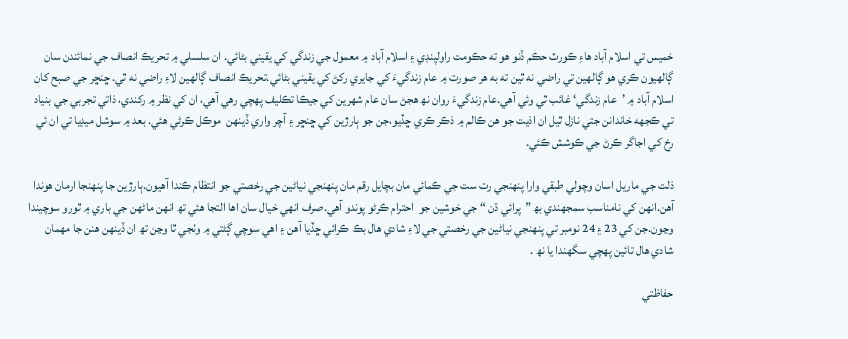خميس تي اسلام آباد هاءِ ڪورٽ حڪم ڏنو هو ته حڪومت راولپنڊي ۽ اسلام آباد ۾ معمول جي زندگي کي يقيني بڻائي. ان سلسلي ۾ تحريڪ انصاف جي نمائندن سان ڳالهيون ڪري هو ڳالهين تي راضي نه ٿين ته به ھر صورت ۾ عام زندگيءَ کي جايري رکڻ کي يقيني بڻائي.تحريڪ انصاف ڳالهين لاءِ راضي نه ٿي. ڇنڇر جي صبح کان اسلام آباد ۾ ’عام زندگي‘ غائب ٿي وئي آهي.عام زندگيءَ روان نھ ھجڻ سان عام شهرين کي جيڪا تڪليف پهچي رھي آهي، ان کي نظر ۾ رکندي، ذاتي تجربي جي بنياد تي ڪجهه خاندانن جتي نازل ٿيل ان اذيت جو ھن ڪالم ۾ ذڪر ڪري ڇڏيو،جن جو ٻارڙين کي ڇنڇر ۽ آچر واري ڏينھن  موڪل ڪرڻي ھئي. بعد ۾ سوشل ميڊيا تي ان ئي رخ کي اجاگر ڪرڻ جي ڪوشش ڪئي.

ذلت جي ماريل اسان وچولي طبقي وارا پنھنجي رت ست جي ڪمائي مان بچايل رقم مان پنھنجي نياڻين جي رخصتي جو انتظام ڪندا آھيون.ٻارڙين جا پنھنجا ارمان ھوندا آھن.انھن کي نامناسب سمجھندي بھ ”پرائي ڌن “ جي خوشين جو  احترام ڪرڻو پوندو آھي.صرف انھي خيال سان اھا التجا ھئي تھ انھن ماڻھن جي باري ۾ ٿورو سوچيندا وڃون.جن کي 23 ۽ 24 نومبر تي پنھنجي نياڻين جي رخصتي جي لاءِ شادي ھال بڪ ڪرائي ڇڏيا آھن ۽ اھي سوچي ڳڻتي ۾ وٺجي ٿا وڃن تھ ان ڏينھن ھنن جا مھمان شادي ھال تائين پھچي سگھندا يا نھ .

حفاظتي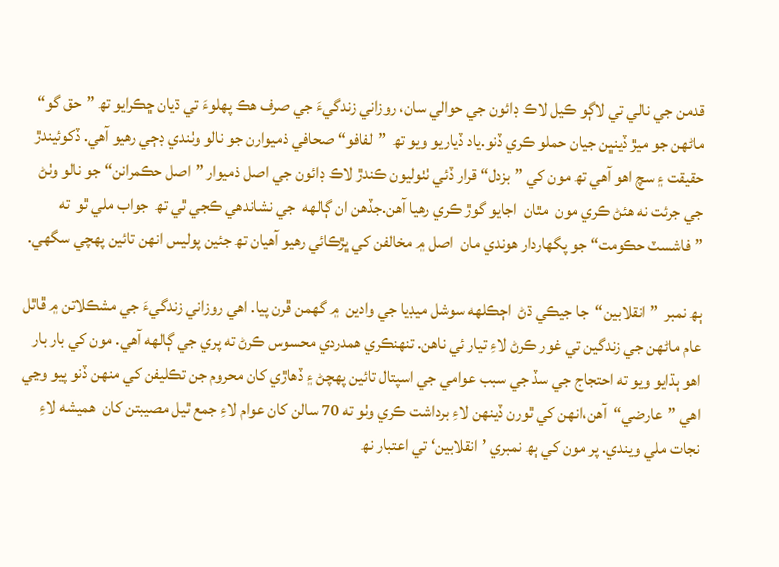قدمن جي نالي تي لاڳو ڪيل لاڪ ڊائون جي حوالي سان، روزاني زندگيءَ جي صرف هڪ پهلوءَ تي ڌيان ڇڪرايو تھ ”حق گو“ ماڻھن جو ميڙ ڏينڀن جيان حملو ڪري ڏنو.ياد ڏياريو ويو تھ  ”لفافو“ صحافي ذميوارن جو نالو وٺندي ڊڄي رھيو آهي. ڏکوئيندڙ حقيقت ۽ سچ اھو آھي تھ مون کي ”بزدل“ قرار ڏئي ٺٺوليون ڪندڙ لاڪ ڊائون جي اصل ذميوار ”اصل حڪمرانن“ جو نالو وٺڻ جي جرئت نه هئڻ ڪري مون  مٿان  اجايو گوڙ ڪري رھيا آھن.جڏهن ان ڳالهه  جي نشاندھي ڪجي ٿي تھ  جواب ملي ٿو  ته ”فاشسٽ حڪومت“ جو پگھاردار ھوندي مان  اصل ۾ مخالفن کي ڀڙڪائي رھيو آھيان تھ جئين پوليس انھن تائين پھچي سگھي.

ٻھ نمبر  ”انقلابين“  جا جيڪي ڌڻ  اڄڪلهه سوشل ميڊيا جي وادين  ۾ گھمن ڦرن پيا. اهي روزاني زندگيءَ جي مشڪلاتن ۾ ڦاٿل عام ماڻهن جي زندگين تي غور ڪرڻ لاءِ تيار ئي ناهن. تنھنڪري همدردي محسوس ڪرڻ ته پري جي ڳالهه آهي. مون کي بار بار اھو ٻڌايو ويو ته احتجاج جي سڏ جي سبب عوامي جي اسپتال تائين پھچڻ ۽ ڏھاڙي کان محروم جن تڪليفن کي منھن ڏنو پيو وڃي اھي ”عارضي“  آهن،انهن کي ٿورن ڏينهن لاءِ برداشت ڪري وٺو ته 70 سالن کان عوام لاءِ جمع ٿيل مصيبتن کان  هميشه لاءِ نجات ملي ويندي. پر مون کي ٻھ نمبري ’انقلابين‘ تي اعتبار نھ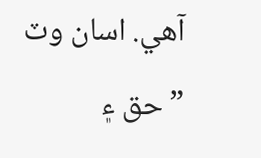آھي. اسان وٽ ”حق ۽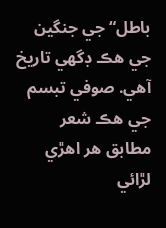باطل“ جي جنگين جي هڪ ڊگهي تاريخ آهي. صوفي تبسم جي هڪ شعر مطابق هر اهڙي لڙائي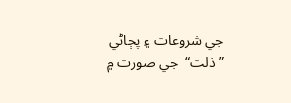جي شروعات ۽ پڄاڻي ”ذلت“  جي صورت ۾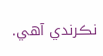نڪرندي آھي.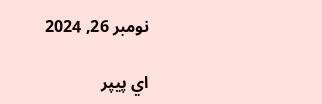نومبر 26, 2024

اي پيپر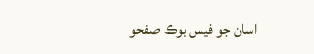اسان جو فيس بوڪ صفحو